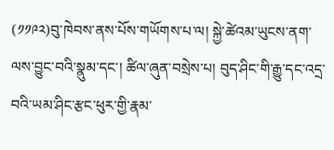(༡༡༩༢)བུ་ཁེབས་ནས་པོས་གཡོགས་པ་ལ། སྐྱེ་ཚེའམ་ཡུངས་ནག་ལས་བྱུང་བའི་སྣུམ་དང་། ཚིལ་ཞུན་བསྲེས་པ། བུད་ཤིང་གི་རྒྱུ་དང་འདྲ་བའི་ཡམ་ཤིང་རྩང་ཕུར་གྱི་རྣམ་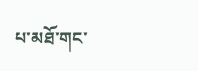པ་མཐོ་གང་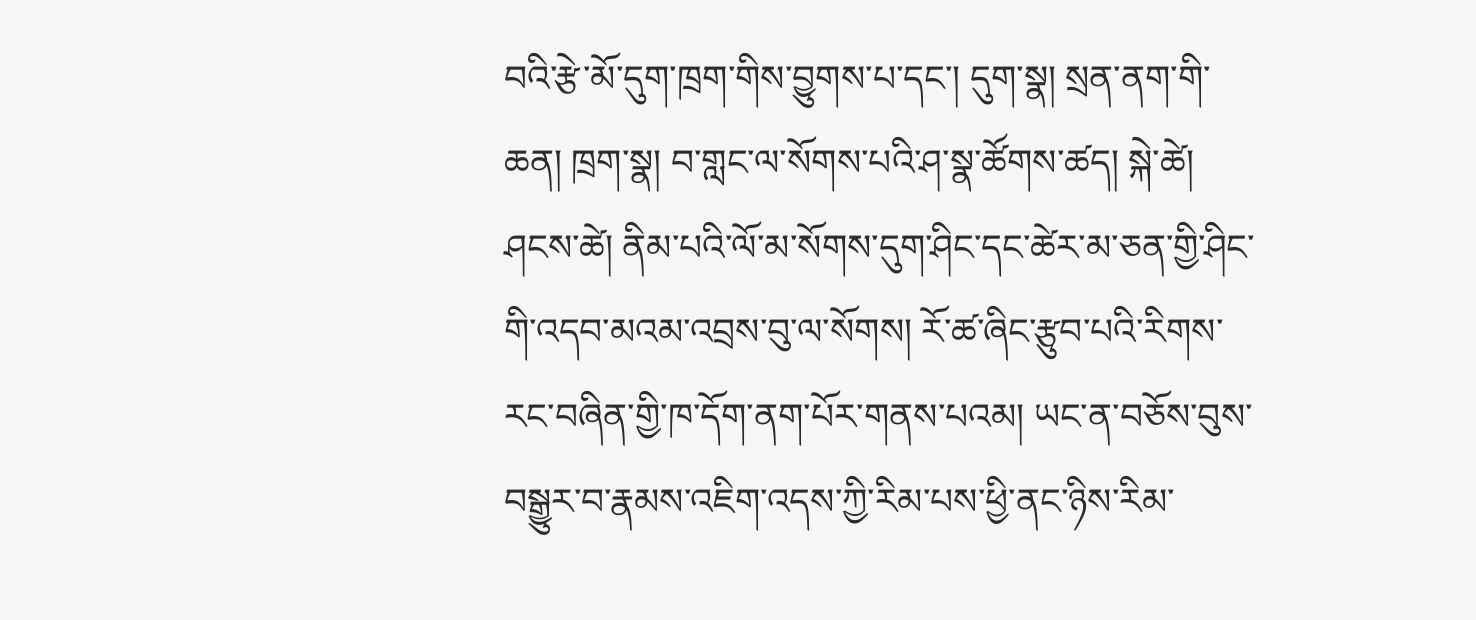བའི་རྩེ་མོ་དུག་ཁྲག་གིས་བྱུགས་པ་དང་། དུག་སྣ། སྲན་ནག་གི་ཆན། ཁྲག་སྣ། བ་གླང་ལ་སོགས་པའི་ཤ་སྣ་ཚོགས་ཚད། སྐེ་ཚེ། ཤངས་ཚེ། ནིམ་པའི་ལོ་མ་སོགས་དུག་ཤིང་དང་ཚེར་མ་ཅན་གྱི་ཤིང་གི་འདབ་མའམ་འབྲས་བུ་ལ་སོགས། རོ་ཚ་ཞིང་རྩུབ་པའི་རིགས་རང་བཞིན་གྱི་ཁ་དོག་ནག་པོར་གནས་པའམ། ཡང་ན་བཅོས་བུས་བསྒྱུར་བ་རྣམས་འཇིག་འདས་ཀྱི་རིམ་པས་ཕྱི་ནང་ཉིས་རིམ་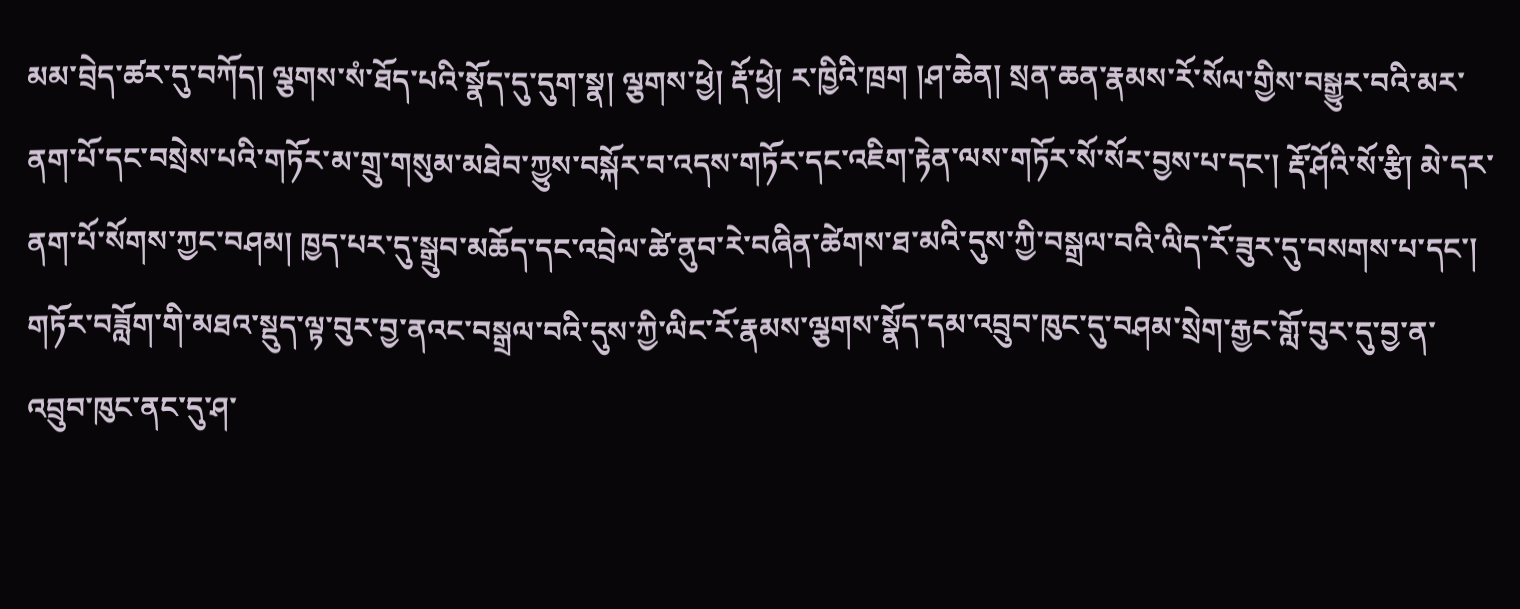མམ་བྲེད་ཚར་དུ་བཀོད། ལྕགས་སཾ་ཐོད་པའི་སྣོད་དུ་དུག་སྣ། ལྕགས་ཕྱེ། རྡོ་ཕྱེ། ར་ཁྱིའི་ཁྲག །ཤ་ཆེན། སྲན་ཆན་རྣམས་རོ་སོལ་གྱིས་བསྒྱུར་བའི་མར་ནག་པོ་དང་བསྲེས་པའི་གཏོར་མ་གྲུ་གསུམ་མཐེབ་ཀྱུས་བསྐོར་བ་འདས་གཏོར་དང་འཇིག་རྟེན་ལས་གཏོར་སོ་སོར་བྱས་པ་དང་། རྡོ་ཤོའི་སོ་རྩི། མེ་དར་ནག་པོ་སོགས་ཀྱང་བཤམ། ཁྱད་པར་དུ་སྒྲུབ་མཆོད་དང་འབྲེལ་ཚེ་ནུབ་རེ་བཞིན་ཚེགས་ཐ་མའི་དུས་ཀྱི་བསྒྲལ་བའི་ལིད་རོ་ཟུར་དུ་བསགས་པ་དང་། གཏོར་བཟློག་གི་མཐའ་སྡུད་ལྟ་བུར་བྱ་ནའང་བསྒྲལ་བའི་དུས་ཀྱི་ལིང་རོ་རྣམས་ལྕགས་སྣོད་དམ་འབྲུབ་ཁུང་དུ་བཤམ་སྲེག་རྒྱང་གློ་བུར་དུ་བྱ་ན་འབྲུབ་ཁུང་ནང་དུ་ཤ་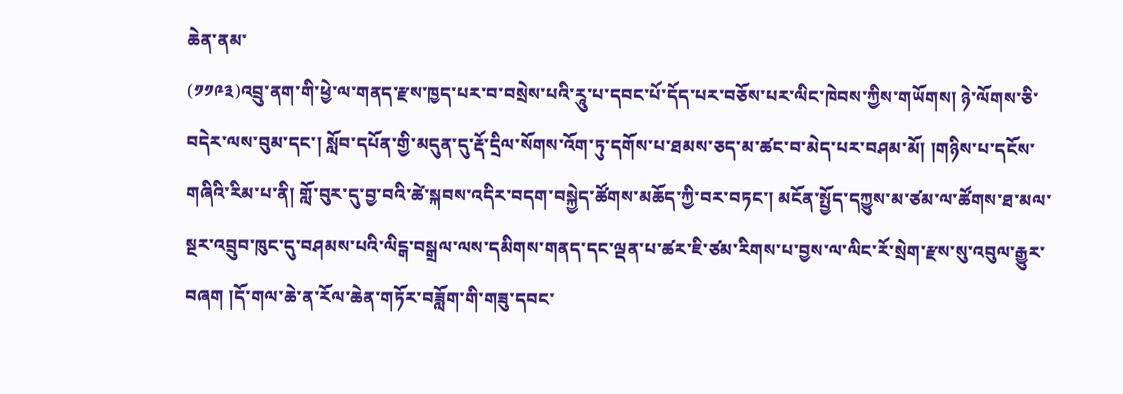ཆེན་ནམ་
(༡༡༩༣)འབྲུ་ནག་གི་ཕྱེ་ལ་གནད་རྫས་ཁྱད་པར་བ་བསྲེས་པའི་རཱུ་པ་དབང་པོ་དོད་པར་བཅོས་པར་ལིང་ཁེབས་ཀྱིས་གཡོགས། ཉེ་ལོགས་ཅི་བདེར་ལས་བུམ་དང་། སློབ་དཔོན་གྱི་མདུན་དུ་རྡོ་དྲིལ་སོགས་འོག་ཏུ་དགོས་པ་ཐམས་ཅད་མ་ཚང་བ་མེད་པར་བཤམ་མོ། །གཉིས་པ་དངོས་གཞིའི་རིམ་པ་ནི། གློ་བུར་དུ་བྱ་བའི་ཚེ་སྐབས་འདིར་བདག་བསྐྱེད་ཚོགས་མཆོད་ཀྱི་བར་བཏང་། མངོན་སྤྱོད་དཀྱུས་མ་ཙམ་ལ་ཚོགས་ཐ་མལ་སྔར་འབྲུབ་ཁུང་དུ་བཤམས་པའི་ལིངྒ་བསྒྲལ་ལས་དམིགས་གནད་དང་ལྡན་པ་ཚར་ཇི་ཙམ་རིགས་པ་བྱས་ལ་ལིང་རོ་སྲེག་རྫས་སུ་འབུལ་རྒྱུར་བཞག །དོ་གལ་ཆེ་ན་རོལ་ཆེན་གཏོར་བཟློག་གི་གཟུ་དབང་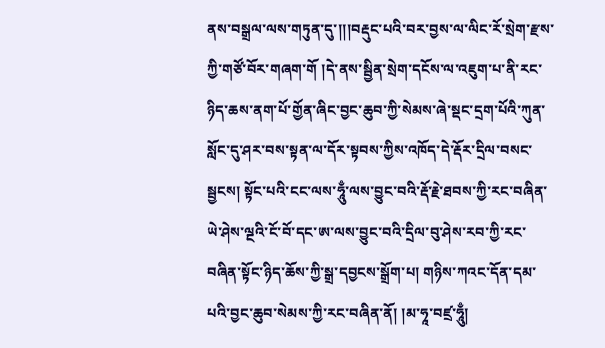ནས་བསྒྲལ་ལས་གཏུན་དུ་།།།བརྡུང་པའི་བར་བྱས་ལ་ལིང་རོ་སྲེག་རྫས་ཀྱི་གཙོ་བོར་གཞག་གོ །དེ་ནས་སྦྱིན་སྲེག་དངོས་ལ་འཇུག་པ་ནི་རང་ཉིད་ཆས་ནག་པོ་གྱོན་ཞིང་བྱང་ཆུབ་ཀྱི་སེམས་ཞེ་སྡང་དྲག་པོའི་ཀུན་སློང་དུ་ཤར་བས་སྟན་ལ་དོར་སྟབས་ཀྱིས་འཁོད་དེ་རྡོར་དྲིལ་བསང་སྦྱངས། སྟོང་པའི་ངང་ལས་ཧཱུྃ་ལས་བྱུང་བའི་རྡོ་རྗེ་ཐབས་ཀྱི་རང་བཞིན་ཡེ་ཤེས་ལྔའི་ངོ་བོ་དང་ཨ་ལས་བྱུང་བའི་དྲིལ་བུ་ཤེས་རབ་ཀྱི་རང་བཞིན་སྟོང་ཉིད་ཆོས་ཀྱི་སྒྲ་དབྱངས་སྒྲོག་པ། གཉིས་ཀའང་དོན་དམ་པའི་བྱང་ཆུབ་སེམས་ཀྱི་རང་བཞིན་ནོ། །མ་ཧཱ་བཛྲ་ཧཱུྃ།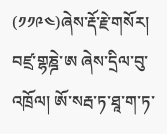(༡༡༩༤)ཞེས་རྡོ་རྗེ་གསོར། བཛྲ་གྷཎྜེ་ཨ ཞེས་དྲིལ་བུ་འཁྲོལ། ཨོ་སརྦ་ཏ་ཐཱ་ག་ཏ་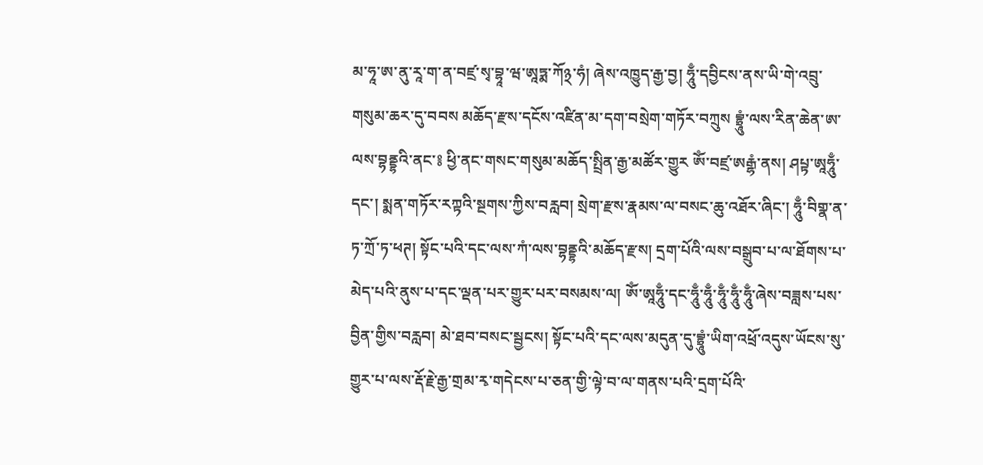མ་ཧཱ་ཨ་ནུ་རཱ་ག་ན་བཛྲ་སྭ་བྷཱ་ཝ་ཨཱཏྨ་ཀོ྅་ཧཾ། ཞེས་འཁྱུད་རྒྱ་བྱ། ཧཱུྃ་དབྱིངས་ནས་ཡི་གེ་འབྲུ་གསུམ་ཆར་དུ་བབས མཆོད་རྫས་དངོས་འཛིན་མ་དག་བསྲེག་གཏོར་བཀྲུས བྷྲཱུཾ་ལས་རིན་ཆེན་ཨ་ལས་བྷནྡྷའི་ནང་༔ ཕྱི་ནང་གསང་གསུམ་མཆོད་སྤྲིན་རྒྱ་མཚོར་གྱུར ཨོཾ་བཛྲ་ཨརྒྷཾ་ནས། ཤཔྟ་ཨཱཧཱུྃ་དང་། སྨན་གཏོར་རཀྟའི་སྔགས་ཀྱིས་བརླབ། སྲེག་རྫས་རྣམས་ལ་བསང་ཆུ་འཐོར་ཞིང་། ཧཱུྃ་བིགྣ་ན་ཏ་ཀྲོ་ཏ་ཕཊ། སྟོང་པའི་དང་ལས་ཀཾ་ལས་བྷནྡྷའི་མཆོད་རྫས། དྲག་པོའི་ལས་བསྒྲུབ་པ་ལ་ཐོགས་པ་མེད་པའི་ནུས་པ་དང་ལྡན་པར་གྱུར་པར་བསམས་ལ། ཨོཾ་ཨཱཧཱུྃ་དང་ཧཱུྃ་ཧཱུྃ་ཧཱུྃ་ཧཱུྃ་ཧཱུྃ་ཞེས་བཟླས་པས་བྱིན་གྱིས་བརླབ། མེ་ཐབ་བསང་སྦྱངས། སྟོང་པའི་དང་ལས་མདུན་དུ་བྷྲཱུཾ་ཡིག་འཕྲོ་འདུས་ཡོངས་སུ་གྱུར་པ་ལས་རྡོ་རྗེ་རྒྱ་གྲམ་རྭ་གདེངས་པ་ཅན་གྱི་ལྟེ་བ་ལ་གནས་པའི་དྲག་པོའི་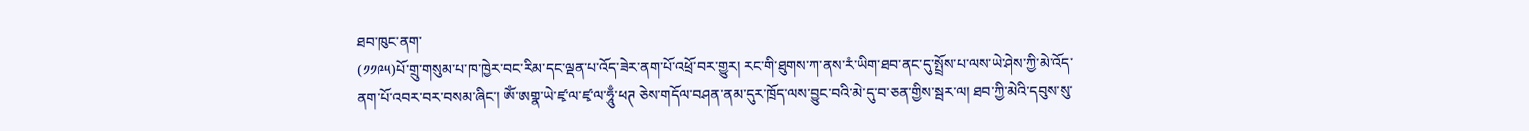ཐབ་ཁུང་ནག་
(༡༡༩༥)པོ་གྲུ་གསུམ་པ་ཁ་ཁྱེར་བང་རིམ་དང་ལྡན་པ་འོད་ཟེར་ནག་པོ་འཕྲོ་བར་གྱུར། རང་གི་ཐུགས་ཀ་ནས་རཾ་ཡིག་ཐབ་ནང་དུ་སྤྲོས་པ་ལས་ཡེ་ཤེས་ཀྱི་མེ་འོད་ནག་པོ་འབར་བར་བསམ་ཞིང་། ཨོཾ་ཨགྣ་ཡེ་ཛྭ་ལ་ཛྭ་ལ་ཧཱུྃ་ཕཊ ཅེས་གདོལ་བཤན་ནམ་དུར་ཁྲོད་ལས་བྱུང་བའི་མེ་དུ་བ་ཅན་གྱིས་སྦར་ལ། ཐབ་ཀྱི་མེའི་དབུས་སུ་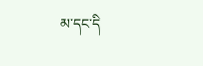མ་དང་དི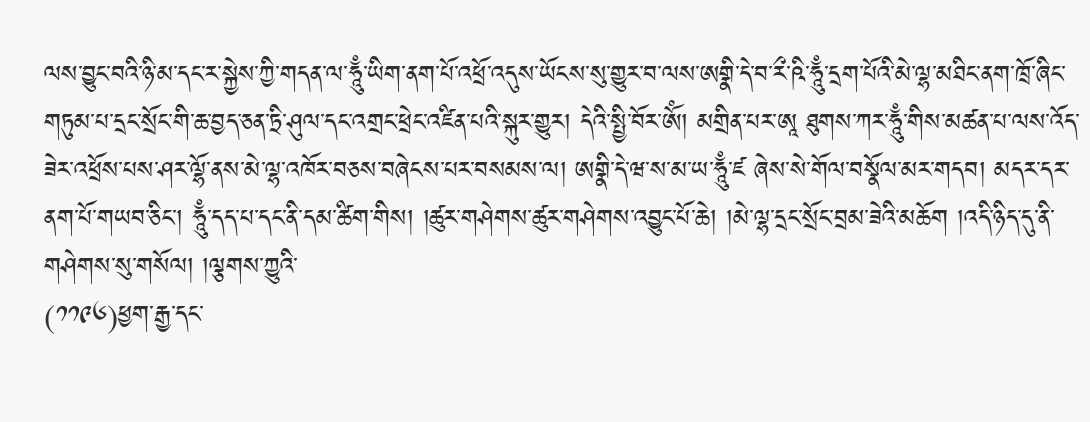ལས་བྱུང་བའི་ཉི་མ་དང་ར་སྐྱེས་ཀྱི་གདན་ལ་ཧཱུྃ་ཡིག་ནག་པོ་འཕྲོ་འདུས་ཡོངས་སུ་གྱུར་བ་ལས་ཨགྣི་དེ་བ་རྀ་ཥི་ཧཱུྃ་དྲག་པོའི་མེ་ལྷ་མཐིང་ནག་ཁྲོ་ཞིང་གཏུམ་པ་དྲང་སྲོང་གི་ཆ་བྱད་ཅན་ཏྲི་ཤུལ་དང་འགྲང་ཕྲེང་འཛིན་པའི་སྐུར་གྱུར། དེའི་སྤྱི་བོར་ཨོཾ། མགྲིན་པར་ཨཱ ཐུགས་ཀར་ཧཱུྃ་གིས་མཚན་པ་ལས་འོད་ཟེར་འཕྲོས་པས་ཤར་ལྷོ་ནས་མེ་ལྷ་འཁོར་བཅས་བཞེངས་པར་བསམས་ལ། ཨགྣི་དེ་ཝ་ས་མ་ཡ་ཧཱུྃ་ཛ ཞེས་སེ་གོལ་བསྣོལ་མར་གདབ། མདར་དར་ནག་པོ་གཡབ་ཅིང་། ཧཱུྃ་དད་པ་དང་ནི་དམ་ཚིག་གིས། །ཚུར་གཤེགས་ཚུར་གཤེགས་འབྱུང་པོ་ཆེ། །མེ་ལྷ་དྲང་སྲོང་བྲམ་ཟེའི་མཆོག །འདི་ཉིད་དུ་ནི་གཤེགས་སུ་གསོལ། །ལྕགས་ཀྱུའི་
(༡༡༩༦)ཕྱག་རྒྱ་དང་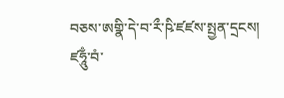བཅས་ཨགྣི་དེ་བ་རྀ་ཥི་ཛཛས་སྤྱན་དྲངས། ཛཧཱུྃ་བཾ་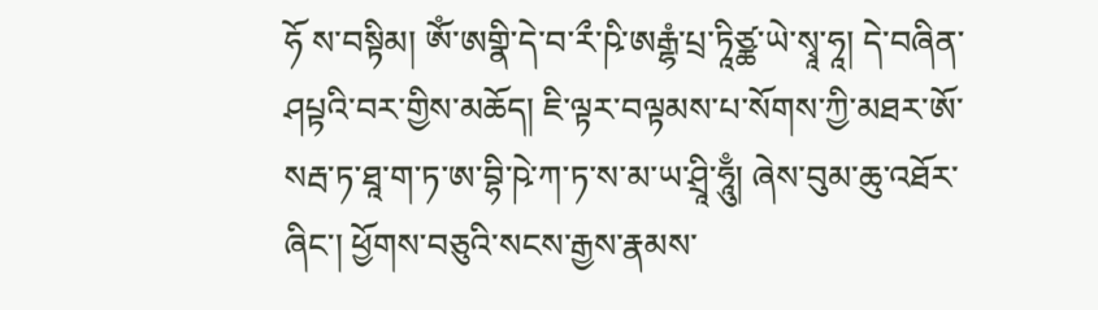ཧོ ས་བསྟིམ། ཨོཾ་ཨགྣི་དེ་བ་རྀ་ཥི་ཨརྒྷཾ་པྲ་ཏཱིཙྪ་ཡེ་སྭཱ་ཧཱ། དེ་བཞིན་ ཤཔྟའི་བར་གྱིས་མཆོད། ཇི་ལྟར་བལྟམས་པ་སོགས་ཀྱི་མཐར་ཨོ་སརྦ་ཏ་ཐཱ་ག་ཏ་ཨ་བྷི་ཥེ་ཀ་ཏ་ས་མ་ཡ་ཤྲཱི་ཧཱུྃ། ཞེས་བུམ་ཆུ་འཐོར་ཞིང་། ཕྱོགས་བཅུའི་སངས་རྒྱས་རྣམས་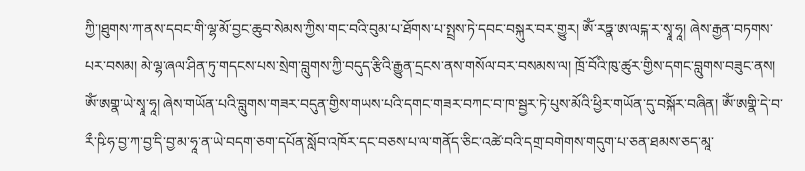ཀྱི་།ཐུགས་ཀ་ནས་དབང་གི་ལྷ་མོ་བྱང་ཆུབ་སེམས་ཀྱིས་གང་བའི་བུམ་པ་ཐོགས་པ་སྤྲས་ཏེ་དབང་བསྐུར་བར་གྱུར། ཨོཾ་རཏྣ་ཨ་ལངྐ་ར་སྭཱ་ཧཱ། ཞེས་རྒྱན་བཏགས་པར་བསམ། མེ་ལྷ་ཞལ་ཤིན་ཏུ་གདངས་པས་སྲེག་བླུགས་ཀྱི་བདུད་རྩིའི་རྒྱུན་དྲངས་ནས་གསོལ་བར་བསམས་ལ། ཁྲོ་བོའི་ཁུ་ཚུར་གྱིས་དགང་བླུགས་བཟུང་ནས། ཨོཾ་ཨགྣ་ཡེ་སྭཱ་ཧཱ། ཞེས་གཡོན་པའི་བླུགས་གཟར་བདུན་གྱིས་གཡས་པའི་དགང་གཟར་བཀང་བ་ཁ་སྦྱར་ཏེ་པུས་མོའི་ཕྱིར་གཡོན་དུ་བསྐོར་བཞིན། ཨོཾ་ཨགྣི་དེ་བ་རྀ་ཥི་ཧ་བྱ་ཀ་བྱ་དི་བྱ་མ་ཧཱ་ན་ཡེ་བདག་ཅག་དཔོན་སློབ་འཁོར་དང་བཅས་པ་ལ་གནོད་ཅིང་འཚེ་བའི་དགྲ་བགེགས་གདུག་པ་ཅན་ཐམས་ཅད་མཱ་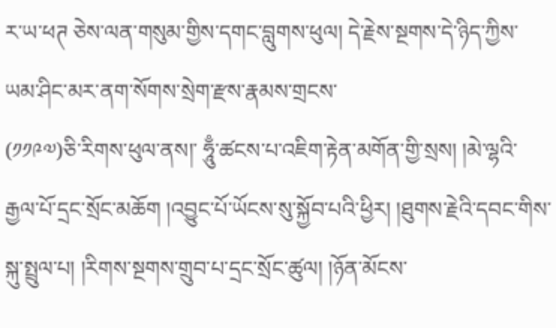ར་ཡ་ཕཊ ཅེས་ལན་གསུམ་གྱིས་དགང་བླུགས་ཕུལ། དེ་རྗེས་སྔགས་དེ་ཉིད་ཀྱིས་ཡམ་ཤིང་མར་ནག་སོགས་སྲེག་རྫས་རྣམས་གྲངས་
(༡༡༩༧)ཅི་རིགས་ཕུལ་ནས།་ ཧཱུྃ་ཚངས་པ་འཇིག་རྟེན་མགོན་གྱི་སྲས། །མེ་ལྷའི་རྒྱལ་པོ་དྲང་སྲོང་མཆོག །འབྱུང་པོ་ཡོངས་སུ་སྐྱོབ་པའི་ཕྱིར། །ཐུགས་རྗེའི་དབང་གིས་སྐུ་སྤྲུལ་པ། །རིགས་སྔགས་གྲུབ་པ་དྲང་སྲོང་ཚུལ། །ཉོན་མོངས་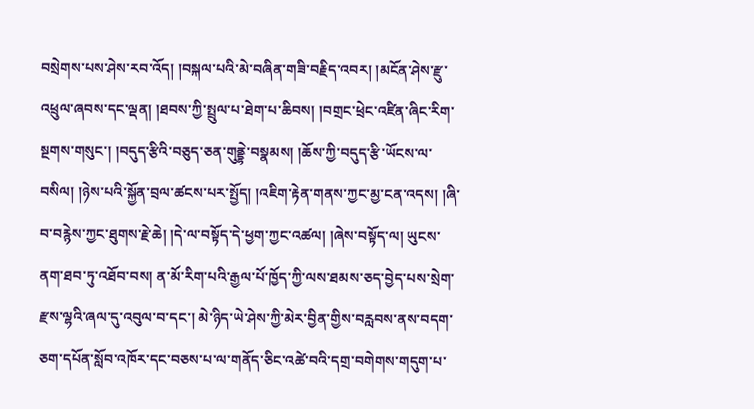བསྲེགས་པས་ཤེས་རབ་འོད། །བསྐལ་པའི་མེ་བཞིན་གཟི་བརྗིད་འབར། །མངོན་ཤེས་རྫུ་འཕྲུལ་ཞབས་དང་ལྡན། །ཐབས་ཀྱི་སྤྲུལ་པ་ཐེག་པ་ཆིབས། །བགྲང་ཕྲེང་འཛིན་ཞིང་རིག་སྔགས་གསུང་། །བདུད་རྩིའི་བཅུད་ཅན་གུནྡྷེ་བསྣམས། །ཆོས་ཀྱི་བདུད་རྩི་ཡོངས་ལ་བསིལ། །ཉེས་པའི་སྐྱོན་བྲལ་ཚངས་པར་སྤྱོད། །འཇིག་རྟེན་གནས་ཀྱང་མྱ་ངན་འདས། །ཞི་བ་བརྙེས་ཀྱང་ཐུགས་རྗེ་ཆེ། །དེ་ལ་བསྟོད་དེ་ཕྱག་ཀྱང་འཚལ། །ཞེས་བསྟོད་ལ། ཡུངས་ནག་ཐབ་ཏུ་འཐོབ་བས། ན་མོ་རིག་པའི་རྒྱལ་པོ་ཁྱོད་ཀྱི་ལས་ཐམས་ཅད་བྱེད་པས་སྲེག་རྫས་ལྷའི་ཞལ་དུ་འབུལ་བ་དང་། མེ་ཉིད་ཡེ་ཤེས་ཀྱི་མེར་བྱིན་གྱིས་བརླབས་ནས་བདག་ཅག་དཔོན་སློབ་འཁོར་དང་བཅས་པ་ལ་གནོད་ཅིང་འཚེ་བའི་དགྲ་བགེགས་གདུག་པ་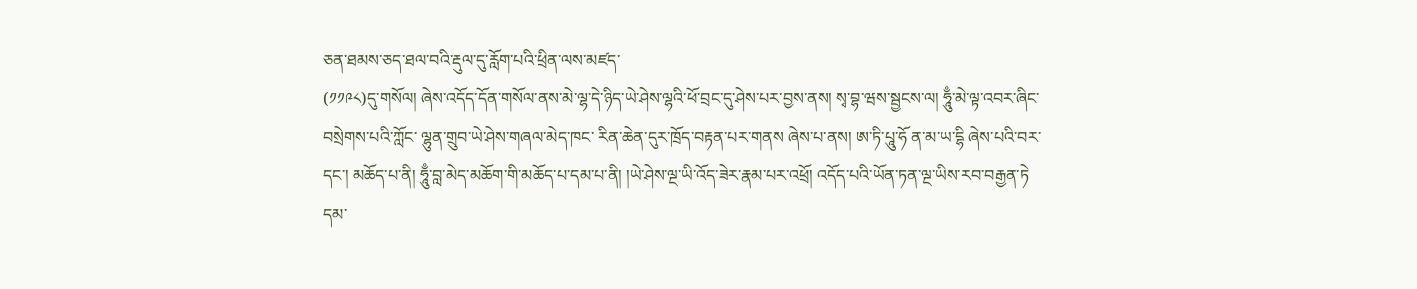ཅན་ཐམས་ཅད་ཐལ་བའི་རྡུལ་དུ་རློག་པའི་ཕྲིན་ལས་མཛད་
(༡༡༩༨)དུ་གསོལ། ཞེས་འདོད་དོན་གསོལ་ནས་མེ་ལྷ་དེ་ཉིད་ཡེ་ཤེས་ལྷའི་ཕོ་བྲང་དུ་ཤེས་པར་བྱས་ནས། སྭ་བྷ་ཝས་སྦྱངས་ལ། ཧཱུྃ་མེ་ལྟ་འབར་ཞིང་བསྲེགས་པའི་ཀློང་ ལྷུན་གྲུབ་ཡེ་ཤེས་གཞལ་མེད་ཁང་ རིན་ཆེན་དུར་ཁྲོད་བརྟན་པར་གནས ཞེས་པ་ནས། ཨ་ཏི་པཱུ་ཧོ ན་མ་ཡ་དྷི ཞེས་པའི་བར་དང་། མཆོད་པ་ནི། ཧཱུྃ་བླ་མེད་མཆོག་གི་མཆོད་པ་དམ་པ་ནི། །ཡེ་ཤེས་ལྔ་ཡི་འོད་ཟེར་རྣམ་པར་འཕྲོ། འདོད་པའི་ཡོན་ཏན་ལྔ་ཡིས་རབ་བརྒྱན་ཏེ དམ་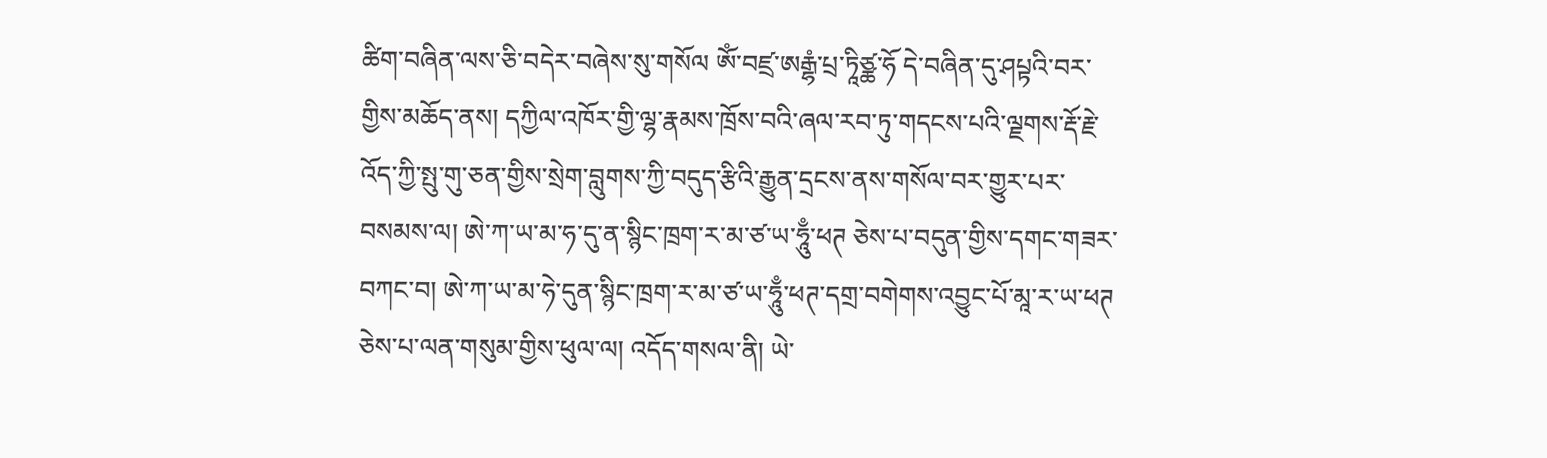ཚིག་བཞིན་ལས་ཅི་བདེར་བཞེས་སུ་གསོལ ཨོཾ་བཛྲ་ཨརྒྷཾ་པྲ་ཏཱིཙྪ་ཧོ དེ་བཞིན་དུ་ཤཔྟའི་བར་གྱིས་མཆོད་ནས། དཀྱིལ་འཁོར་གྱི་ལྷ་རྣམས་ཁྲོས་བའི་ཞལ་རབ་ཏུ་གདངས་པའི་ལྗགས་རྡོ་རྗེ་འོད་ཀྱི་སྤུ་གུ་ཅན་གྱིས་སྲེག་བླུགས་ཀྱི་བདུད་རྩིའི་རྒྱུན་དྲངས་ནས་གསོལ་བར་གྱུར་པར་བསམས་ལ། ཨེ་ཀ་ཡ་མ་ཧ་དུ་ན་སྙིང་ཁྲག་ར་མ་ཙ་ཡ་ཧཱུྃ་ཕཊ ཅེས་པ་བདུན་གྱིས་དགང་གཟར་བཀང་བ། ཨེ་ཀ་ཡ་མ་ཧེ་དུན་སྙིང་ཁྲག་ར་མ་ཙ་ཡ་ཧཱུྃ་ཕཊ་དགྲ་བགེགས་འབྱུང་པོ་མཱ་ར་ཡ་ཕཊ ཅེས་པ་ལན་གསུམ་གྱིས་ཕུལ་ལ། འདོད་གསལ་ནི། ཡེ་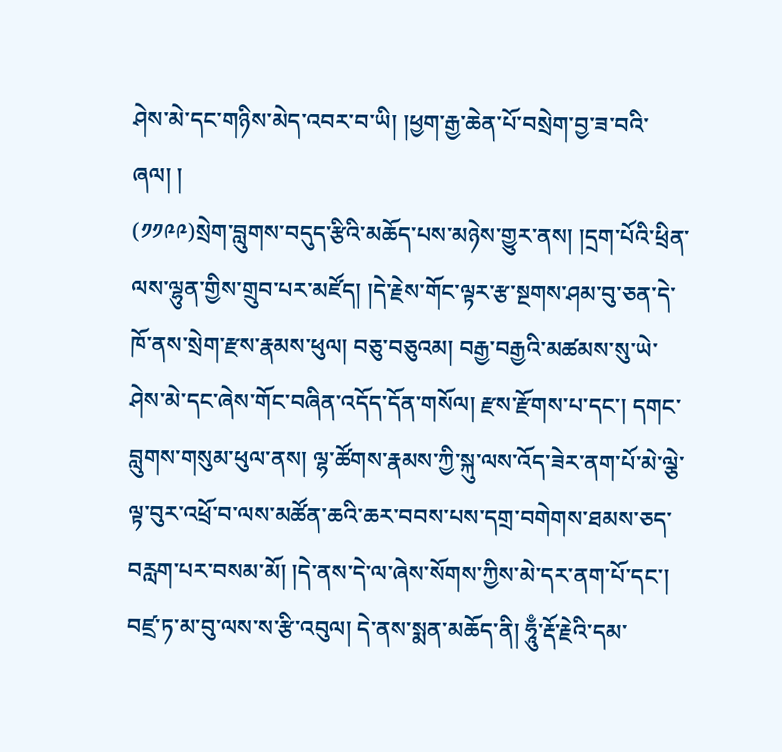ཤེས་མེ་དང་གཉིས་མེད་འབར་བ་ཡི། །ཕྱག་རྒྱ་ཆེན་པོ་བསྲེག་བྱ་ཟ་བའི་ཞལ། །
(༡༡༩༩)སྲེག་བླུགས་བདུད་རྩིའི་མཆོད་པས་མཉེས་གྱུར་ནས། །དྲག་པོའི་ཕྲིན་ལས་ལྷུན་གྱིས་གྲུབ་པར་མཛོད། །དེ་རྗེས་གོང་ལྟར་རྩ་སྔགས་ཤམ་བུ་ཅན་དེ་ཁོ་ནས་སྲེག་རྫས་རྣམས་ཕུལ། བཅུ་བཅུའམ། བརྒྱ་བརྒྱའི་མཚམས་སུ་ཡེ་ཤེས་མེ་དང་ཞེས་གོང་བཞིན་འདོད་དོན་གསོལ། རྫས་རྫོགས་པ་དང་། དགང་བླུགས་གསུམ་ཕུལ་ནས། ལྷ་ཚོགས་རྣམས་ཀྱི་སྐུ་ལས་འོད་ཟེར་ནག་པོ་མེ་ལྕེ་ལྟ་བུར་འཕྲོ་བ་ལས་མཚོན་ཆའི་ཆར་བབས་པས་དགྲ་བགེགས་ཐམས་ཅད་བརླག་པར་བསམ་མོ། །དེ་ནས་དེ་ལ་ཞེས་སོགས་ཀྱིས་མེ་དར་ནག་པོ་དང་། བཛྲ་ཏ་མ་བུ་ལས་ས་རྩི་འབུལ། དེ་ནས་སྨན་མཆོད་ནི། ཧཱུྃ་རྡོ་རྗེའི་དམ་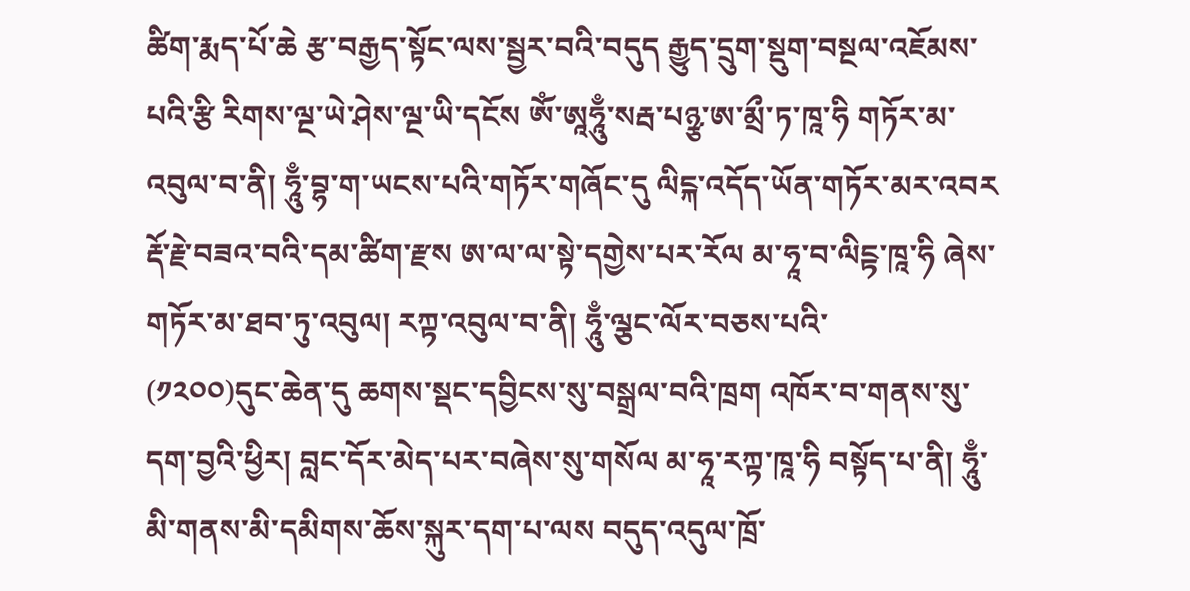ཚིག་རྨད་པོ་ཆེ རྩ་བརྒྱད་སྟོང་ལས་སྦྱར་བའི་བདུད རྒྱུད་དྲུག་སྡུག་བསྔལ་འཇོམས་པའི་རྩི རིགས་ལྔ་ཡེ་ཤེས་ལྔ་ཡི་དངོས ཨོཾ་ཨཱཧཱུྃ་སརྦ་པཉྩ་ཨ་མྲྀ་ཏ་ཁཱ་ཧི གཏོར་མ་འབུལ་བ་ནི། ཧཱུྃ་བྷ་ག་ཡངས་པའི་གཏོར་གཞོང་དུ ལིངྐ་འདོད་ཡོན་གཏོར་མར་འབར རྡོ་རྗེ་བཟའ་བའི་དམ་ཚིག་རྫས ཨ་ལ་ལ་སྟེ་དགྱེས་པར་རོལ མ་ཧཱ་བ་ལིངྟ་ཁཱ་ཧི ཞེས་གཏོར་མ་ཐབ་ཏུ་འབུལ། རཀྟ་འབུལ་བ་ནི། ཧཱུྃ་ལྕང་ལོར་བཅས་པའི་
(༡༢༠༠)དུང་ཆེན་དུ ཆགས་སྡང་དབྱིངས་སུ་བསྒྲལ་བའི་ཁྲག འཁོར་བ་གནས་སུ་དག་བྱའི་ཕྱིར། བླང་དོར་མེད་པར་བཞེས་སུ་གསོལ མ་ཧཱ་རཀྟ་ཁཱ་ཧི བསྟོད་པ་ནི། ཧཱུྃ་མི་གནས་མི་དམིགས་ཆོས་སྐུར་དག་པ་ལས བདུད་འདུལ་ཁྲོ་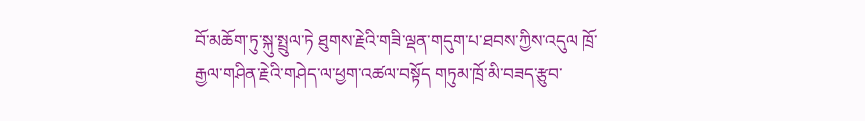བོ་མཆོག་ཏུ་སྐུ་སྤྲུལ་ཏེ ཐུགས་རྗེའི་གཟི་ལྡན་གདུག་པ་ཐབས་ཀྱིས་འདུལ ཁྲོ་རྒྱལ་གཤིན་རྗེའི་གཤེད་ལ་ཕྱག་འཚལ་བསྟོད གཏུམ་ཁྲོ་མི་བཟད་རྩུབ་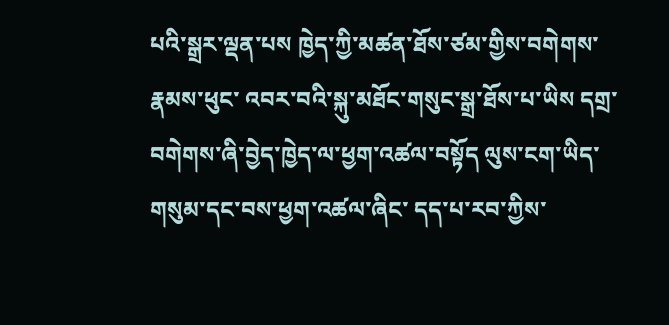པའི་སྒྲར་ལྡན་པས ཁྱེད་ཀྱི་མཚན་ཐོས་ཙམ་གྱིས་བགེགས་རྣམས་ཕུང་ འབར་བའི་སྐུ་མཐོང་གསུང་སྒྲ་ཐོས་པ་ཡིས དགྲ་བགེགས་ཞི་བྱེད་ཁྱེད་ལ་ཕྱག་འཚལ་བསྟོད ལུས་ངག་ཡིད་གསུམ་དང་བས་ཕྱག་འཚལ་ཞིང་ དད་པ་རབ་ཀྱིས་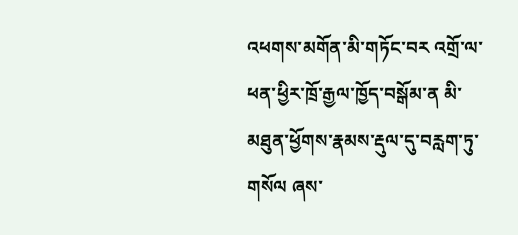འཕགས་མགོན་མི་གཏོང་བར འགྲོ་ལ་ཕན་ཕྱིར་ཁྲོ་རྒྱལ་ཁྱོད་བསྒོམ་ན མི་མཐུན་ཕྱོགས་རྣམས་རྡུལ་དུ་བརླག་ཏུ་གསོལ ཞས་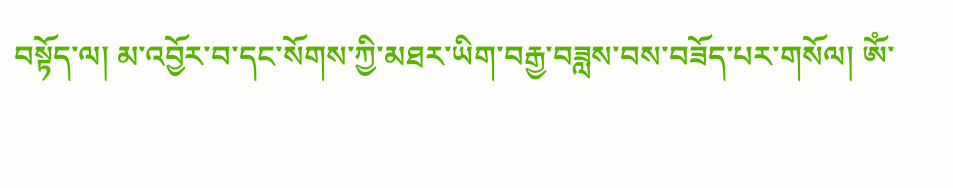བསྟོད་ལ། མ་འབྱོར་བ་དང་སོགས་ཀྱི་མཐར་ཡིག་བརྒྱ་བཟླས་བས་བཟོད་པར་གསོལ། ཨོཾ་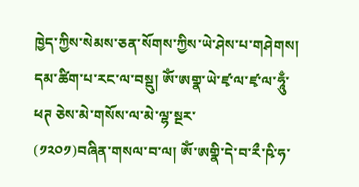ཁྱེད་ཀྱིས་སེམས་ཅན་སོགས་ཀྱིས་ཡེ་ཤེས་པ་གཤེགས། དམ་ཚིག་པ་རང་ལ་བསྡུ། ཨོཾ་ཨགྣ་ཡེ་ཛྭ་ལ་ཛྭ་ལ་ཧཱུྃ་ཕཊ ཅེས་མེ་གསོས་ལ་མེ་ལྷ་སྔར་
(༡༢༠༡)བཞིན་གསལ་བ་ལ། ཨོཾ་ཨགྣི་དེ་བ་རྀ་ཥི་ཧ་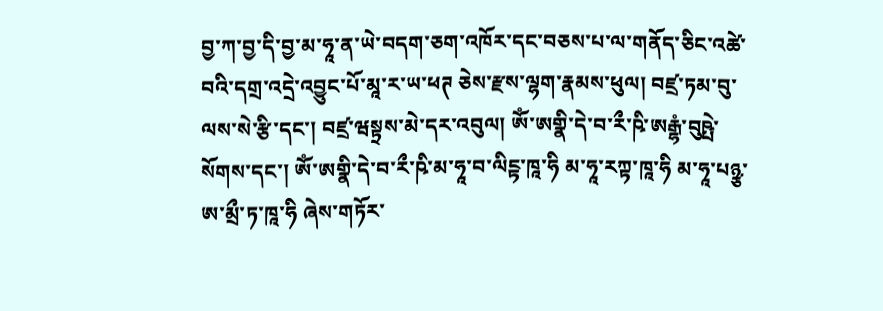བྱ་ཀ་བྱ་དི་བྱ་མ་ཧཱ་ན་ཡེ་བདག་ཅག་འཁོར་དང་བཅས་པ་ལ་གནོད་ཅིང་འཚེ་བའི་དགྲ་འདྲེ་འབྱུང་པོ་མཱ་ར་ཡ་ཕཊ ཅེས་རྫས་ལྷག་རྣམས་ཕུལ། བཛྲ་ཏམ་བུ་ལས་སེ་རྩི་དང་། བཛྲ་ཝསྟྲས་མེ་དར་འབུལ། ཨོཾ་ཨགྣི་དེ་བ་རྀ་ཥི་ཨརྒྷཾ་བུཥྤེ་སོགས་དང་། ཨོཾ་ཨགྣི་དེ་བ་རྀ་ཥི་མ་ཧཱ་བ་ལིངྟ་ཁཱ་ཧི མ་ཧཱ་རཀྟ་ཁཱ་ཧི མ་ཧཱ་པཉྩ་ཨ་མྲྀ་ཏ་ཁཱ་ཧི ཞེས་གཏོར་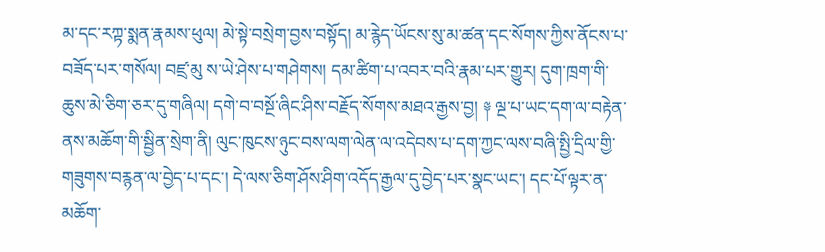མ་དང་རཀྟ་སྨན་རྣམས་ཕུལ། མེ་སྟེ་བསྲེག་བྱས་བསྟོད། མ་རྙེད་ཡོངས་སུ་མ་ཚན་དང་སོགས་ཀྱིས་ནོངས་པ་བཟོད་པར་གསོལ། བཛྲ་མུ ས་ཡེ་ཤེས་པ་གཤེགས། དམ་ཚིག་པ་འབར་བའི་རྣམ་པར་གྱུར། དུག་ཁྲག་གི་ཆུས་མེ་ཅིག་ཅར་དུ་གཞིལ། དགེ་བ་བསྔོ་ཞིང་ཤིས་བརྗོད་སོགས་མཐའ་རྒྱས་བྱ། ༈ ལྔ་པ་ཡང་དག་ལ་བརྟེན་ནས་མཆོག་གི་སྦྱིན་སྲེག་ནི། ལུང་ཁུངས་ཉུང་བས་ལག་ལེན་ལ་འདེབས་པ་དག་ཀྱང་ལས་བཞི་སྤྱི་དྲིལ་གྱི་གཟུགས་བརྙན་ལ་བྱེད་པ་དང་། དེ་ལས་ཅིག་ཤོས་ཤིག་འདོད་རྒྱལ་དུ་བྱེད་པར་སྣང་ཡང་། དང་པོ་ལྟར་ན་མཆོག་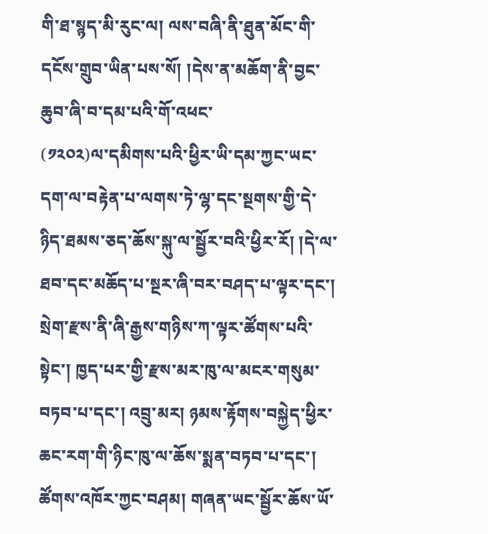གི་ཐ་སྙད་མི་རུང་ལ། ལས་བཞི་ནི་ཐུན་མོང་གི་དངོས་གྲུབ་ཡིན་པས་སོ། །དེས་ན་མཆོག་ནི་བྱང་ཆུབ་ཞི་བ་དམ་པའི་གོ་འཕང་
(༡༢༠༢)ལ་དམིགས་པའི་ཕྱིར་ཡི་དམ་ཀྱང་ཡང་དག་ལ་བརྟེན་པ་ལགས་ཏེ་ལྷ་དང་སྔགས་གྱི་དེ་ཉིད་ཐམས་ཅད་ཆོས་སྐུ་ལ་སྦྱོར་བའི་ཕྱིར་རོ། །དེ་ལ་ཐབ་དང་མཆོད་པ་སྔར་ཞི་བར་བཤད་པ་ལྟར་དང་། སྲེག་རྫས་ནི་ཞི་རྒྱས་གཉིས་ཀ་ལྟར་ཚོགས་པའི་སྟེང་། ཁྱད་པར་གྱི་རྫས་མར་ཁུ་ལ་མངར་གསུམ་བཏབ་པ་དང་། འབྲུ་མར། ཉམས་རྟོགས་བསྐྱེད་ཕྱིར་ཆང་རག་གི་ཉིང་ཁུ་ལ་ཆོས་སྨན་བཏབ་པ་དང་། ཚོགས་འཁོར་ཀྱང་བཤམ། གཞན་ཡང་སྦྱོར་ཆོས་ཡོ་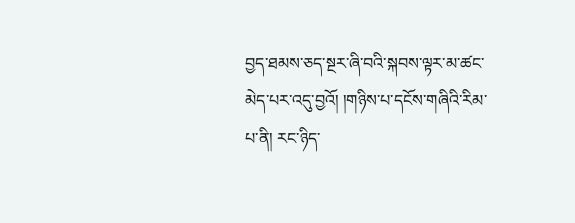བྱད་ཐམས་ཅད་སྔར་ཞི་བའི་སྐབས་ལྟར་མ་ཚང་མེད་པར་འདུ་བྱའོ། །གཉིས་པ་དངོས་གཞིའི་རིམ་པ་ནི། རང་ཉིད་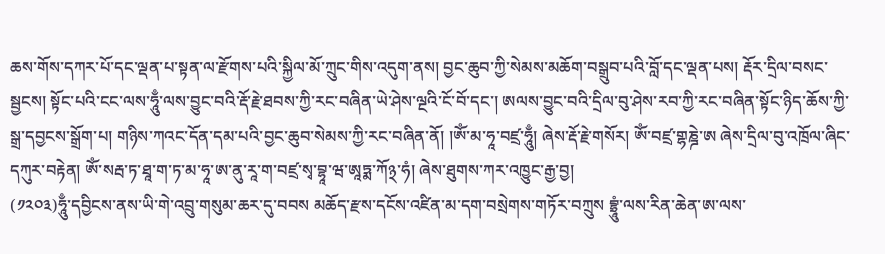ཆས་གོས་དཀར་པོ་དང་ལྡན་པ་སྟན་ལ་རྫོགས་པའི་སྐྱིལ་མོ་ཀྲུང་གིས་འདུག་ནས། བྱང་ཆུབ་ཀྱི་སེམས་མཆོག་བསྒྲུབ་པའི་བློ་དང་ལྡན་པས། རྡོར་དྲིལ་བསང་སྦྱངས། སྟོང་པའི་ངང་ལས་ཧཱུྃ་ལས་བྱུང་བའི་རྡོ་རྗེ་ཐབས་ཀྱི་རང་བཞིན་ཡེ་ཤེས་ལྔའི་ངོ་བོ་དང་། ཨལས་བྱུང་བའི་དྲིལ་བུ་ཤེས་རབ་ཀྱི་རང་བཞིན་སྟོང་ཉིད་ཆོས་ཀྱི་སྒྲ་དབྱངས་སྒྲོག་པ། གཉིས་ཀའང་དོན་དམ་པའི་བྱང་ཆུབ་སེམས་ཀྱི་རང་བཞིན་ནོ། །ཨོཾ་མ་ཧཱ་བཛྲ་ཧཱུྃ། ཞེས་རྡོ་རྗེ་གསོར། ཨོཾ་བཛྲ་གྷཎྜེ་ཨ ཞེས་དྲིལ་བུ་འཁྲོལ་ཞིང་དཀུར་བརྟེན། ཨོཾ་སརྦ་ཏ་ཐཱ་ག་ཏ་མ་ཧཱ་ཨ་ནུ་རཱ་ག་བཛྲ་སྭ་བྷཱ་ཝ་ཨཱཏྨ་ཀོ྅་ཧཾ། ཞེས་ཐུགས་ཀར་འཁྱུང་རྒྱ་བྱ།
(༡༢༠༣)ཧཱུྃ་དབྱིངས་ནས་ཡི་གེ་འབྲུ་གསུམ་ཆར་དུ་བབས མཆོད་རྫས་དངོས་འཛིན་མ་དག་བསྲེགས་གཏོར་བཀྲུས བྷྲཱུཾ་ལས་རིན་ཆེན་ཨ་ལས་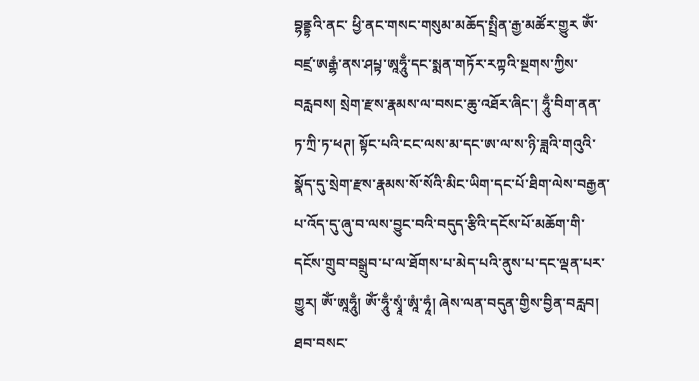བྷནྡྷའི་ནང་ ཕྱི་ནང་གསང་གསུམ་མཆོད་སྤྲིན་རྒྱ་མཚོར་གྱུར ཨོཾ་བཛྲ་ཨརྒྷཾ་ནས་ཤཔྟ་ཨཱཧཱུྃ་དང་སྨན་གཏོར་རཀྟའི་སྔགས་ཀྱིས་བརླབས། སྲེག་རྫས་རྣམས་ལ་བསང་ཆུ་འཐོར་ཞིང་། ཧཱུྃ་བིག་ནན་ཏ་ཀྲི་ཏ་ཕཊ། སྟོང་པའི་ངང་ལས་མ་དང་ཨ་ལ་ས་ཉི་ཟླའི་གའུའི་སྣོད་དུ་སྲེག་རྫས་རྣམས་སོ་སོའི་མིང་ཡིག་དང་པོ་ཐིག་ལེས་བརྒྱན་པ་འོད་དུ་ཞུ་བ་ལས་བྱུང་བའི་བདུད་རྩིའི་དངོས་པོ་མཆོག་གི་དངོས་གྲུབ་བསྒྲུབ་པ་ལ་ཐོགས་པ་མེད་པའི་ནུས་པ་དང་ལྡན་པར་གྱུར། ཨོཾ་ཨཱཧཱུྃ། ཨོཾ་ཧཱུྃ་སྭཱཾ་ཨཱཾ་ཧཱཾ། ཞེས་ལན་བདུན་གྱིས་བྱིན་བརླབ། ཐབ་བསང་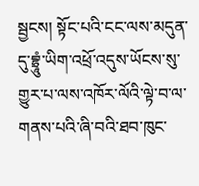སྦྱངས། སྟོང་པའི་ངང་ལས་མདུན་དུ་བྷྲཱུཾ་ཡིག་འཕྲོ་འདུས་ཡོངས་སུ་གྱུར་པ་ལས་འཁོར་ལོའི་ལྟེ་བ་ལ་གནས་པའི་ཞི་བའི་ཐབ་ཁུང་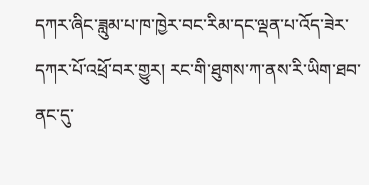དཀར་ཞིང་ཟླུམ་པ་ཁ་ཁྱེར་བང་རིམ་དང་ལྡན་པ་འོད་ཟེར་དཀར་པོ་འཕྲོ་བར་གྱུར། རང་གི་ཐུགས་ཀ་ནས་རི་ཡིག་ཐབ་ནང་དུ་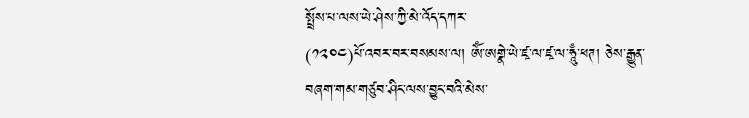སྤྲོས་པ་ལས་ཡེ་ཤེས་ཀྱི་མེ་འོད་དཀར་
(༡༢༠༤)པོ་འབར་བར་བསམས་ལ། ཨོཾ་ཨགྣེ་ཡེ་ཛྭ་ལ་ཛྭ་ལ་ཧཱུྃ་ཕཊ། ཅེས་རྒྱུན་བཞག་གམ་གཙུབ་ཤིང་ལས་བྱུང་བའི་མེས་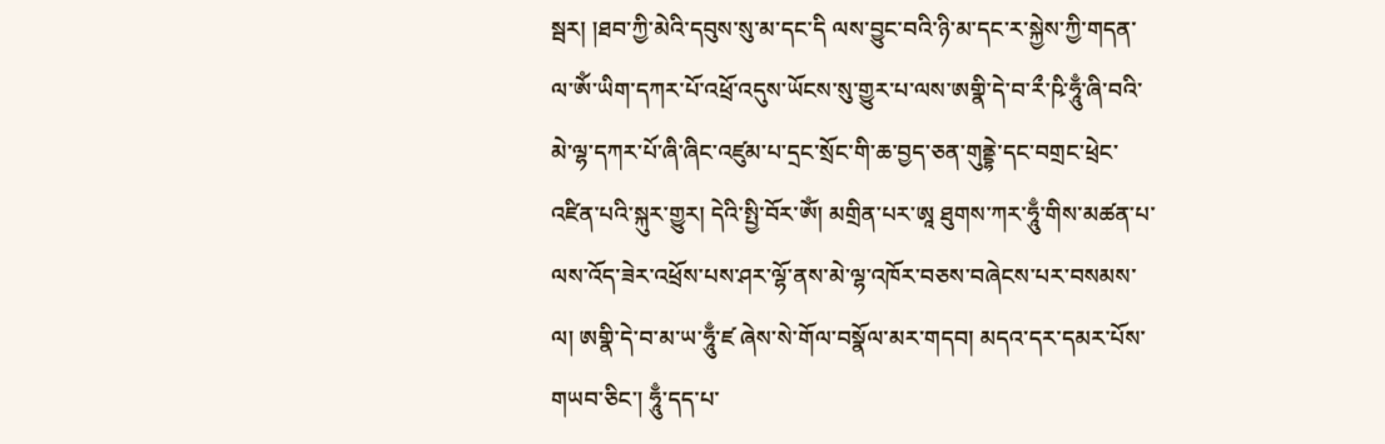སྦར། །ཐབ་ཀྱི་མེའི་དབུས་སུ་མ་དང་དི ལས་བྱུང་བའི་ཉི་མ་དང་ར་སྐྱེས་ཀྱི་གདན་ལ་ཨོཾ་ཡིག་དཀར་པོ་འཕྲོ་འདུས་ཡོངས་སུ་གྱུར་པ་ལས་ཨགྣི་དེ་བ་རྀ་ཥི་ཧཱུྃ་ཞི་བའི་མེ་ལྷ་དཀར་པོ་ཞི་ཞིང་འཛུམ་པ་དྲང་སྲོང་གི་ཆ་བྱད་ཅན་གུནྡྷེ་དང་བགྲང་ཕྲེང་འཛིན་པའི་སྐུར་གྱུར། དེའི་སྤྱི་བོར་ཨོཾ། མགྲིན་པར་ཨཱ ཐུགས་ཀར་ཧཱུྃ་གིས་མཚན་པ་ལས་འོད་ཟེར་འཕྲོས་པས་ཤར་ལྷོ་ནས་མེ་ལྷ་འཁོར་བཅས་བཞེངས་པར་བསམས་ལ། ཨགྣི་དེ་བ་མ་ཡ་ཧཱུྃ་ཛ ཞེས་སེ་གོལ་བསྣོལ་མར་གདབ། མདའ་དར་དམར་པོས་གཡབ་ཅིང་། ཧཱུྃ་དད་པ་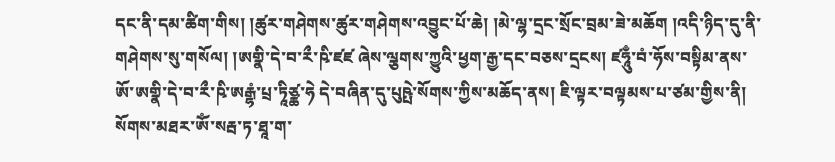དང་ནི་དམ་ཚིག་གིས། །ཚུར་གཤེགས་ཚུར་གཤེགས་འབྱུང་པོ་ཆེ། །མེ་ལྷ་དྲང་སྲོང་བྲམ་ཟེ་མཆོག །འདི་ཉིད་དུ་ནི་གཤེགས་སུ་གསོལ། །ཨགྣི་དེ་བ་རྀ་ཥི་ཛཛ ཞེས་ལྕགས་ཀྱུའི་ཕྱག་རྒྱ་དང་བཅས་དྲངས། ཛཧཱུྃ་བཾ་ཧོས་བསྟིམ་ནས་ཨོ་ཨགྣི་དེ་བ་རྀ་ཥི་ཨརྒྷཾ་པྲ་ཏཱིཙྪ་ཧེ དེ་བཞིན་དུ་པུཥྤེ་སོགས་ཀྱིས་མཆོད་ནས། ཇི་ལྟར་བལྟམས་པ་ཙམ་གྱིས་ནི། སོགས་མཐར་ཨོཾ་སརྦ་ཏ་ཐཱ་ག་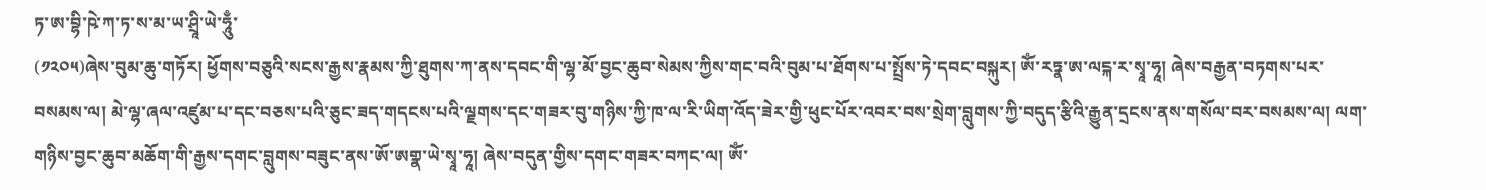ཏ་ཨ་བྷི་ཥེ་ཀ་ཏ་ས་མ་ཡ་ཤྲཱི་ཡེ་ཧཱུྃ་
(༡༢༠༥)ཞེས་བུམ་ཆུ་གཏོར། ཕྱོགས་བཅུའི་སངས་རྒྱས་རྣམས་ཀྱི་ཐུགས་ཀ་ནས་དབང་གི་ལྷ་མོ་བྱང་ཆུབ་སེམས་ཀྱིས་གང་བའི་བུམ་པ་ཐོགས་པ་སྤྲོས་ཏེ་དབང་བསྐུར། ཨོཾ་རཏྣ་ཨ་ལངྐ་ར་སྭཱ་ཧཱ། ཞེས་བརྒྱན་བཏགས་པར་བསམས་ལ། མེ་ལྷ་ཞལ་འཛུམ་པ་དང་བཅས་པའི་ཅུང་ཟད་གདངས་པའི་ལྗགས་དང་གཟར་བུ་གཉིས་ཀྱི་ཁ་ལ་རི་ཡིག་འོད་ཟེར་གྱི་ཕུང་པོར་འབར་བས་སྲེག་བླུགས་ཀྱི་བདུད་རྩིའི་རྒྱུན་དྲངས་ནས་གསོལ་བར་བསམས་ལ། ལག་གཉིས་བྱང་ཆུབ་མཆོག་གི་རྒྱས་དགང་བླུགས་བཟུང་ནས་ཨོ་ཨགྣ་ཡེ་སྭཱ་ཧཱ། ཞེས་བདུན་གྱིས་དགང་གཟར་བཀང་ལ། ཨོཾ་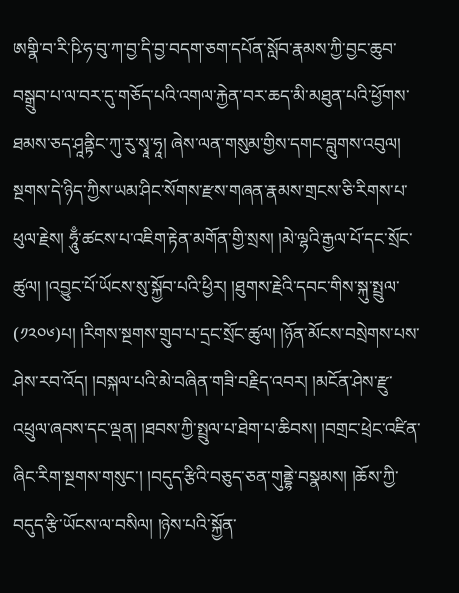ཨགྣི་བ་རི་ཥི་ཧ་བུ་ཀ་བྱ་དི་བྱ་བདག་ཅག་དཔོན་སློབ་རྣམས་ཀྱི་བྱང་ཆུབ་བསྒྲུབ་པ་ལ་བར་དུ་གཅོད་པའི་འགལ་རྐྱེན་བར་ཆད་མི་མཐུན་པའི་ཕྱོགས་ཐམས་ཅད་ཤཱནྟིང་ཀུ་རུ་སྭཱ་ཧཱ། ཞེས་ལན་གསུམ་གྱིས་དགང་བླུགས་འབུལ། སྔགས་དེ་ཉིད་ཀྱིས་ཡམ་ཤིང་སོགས་རྫས་གཞན་རྣམས་གྲངས་ཅི་རིགས་པ་ཕུལ་རྗེས། ཧཱུྃ་ཚངས་པ་འཇིག་རྟེན་མགོན་གྱི་སྲས། །མེ་ལྷའི་རྒྱལ་པོ་དང་སྲོང་ཚུལ། །འབྱུང་པོ་ཡོངས་སུ་སྐྱོབ་པའི་ཕྱིར། །ཐུགས་རྗེའི་དབང་གིས་སྐུ་སྤྲུལ་
(༡༢༠༦)པ། །རིགས་སྔགས་གྲུབ་པ་དྲང་སྲོང་ཚུལ། །ཉོན་མོངས་བསྲེགས་པས་ཤེས་རབ་འོད། །བསྐལ་པའི་མེ་བཞིན་གཟི་བརྗིད་འབར། །མངོན་ཤེས་རྫུ་འཕྲུལ་ཞབས་དང་ལྡན། །ཐབས་ཀྱི་སྤྲུལ་པ་ཐེག་པ་ཆིབས། །བགྲང་ཕྲེང་འཛིན་ཞིང་རིག་སྔགས་གསུང་། །བདུད་རྩིའི་བཅུད་ཅན་གུནྡྷེ་བསྣམས། །ཆོས་ཀྱི་བདུད་རྩི་ཡོངས་ལ་བསིལ། །ཉེས་པའི་སྐྱོན་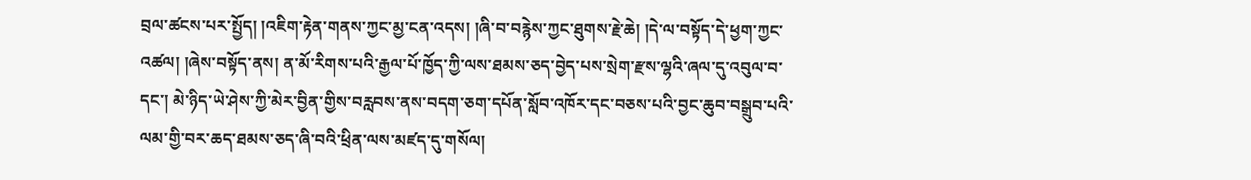བྲལ་ཚངས་པར་སྤྱོད། །འཇིག་རྟེན་གནས་ཀྱང་མྱ་ངན་འདས། །ཞི་བ་བརྙེས་ཀྱང་ཐུགས་རྗེ་ཆེ། །དེ་ལ་བསྟོད་དེ་ཕྱག་ཀྱང་འཚལ། །ཞེས་བསྟོད་ནས། ན་མོ་རིགས་པའི་རྒྱལ་པོ་ཁྱོད་ཀྱི་ལས་ཐམས་ཅད་བྱེད་པས་སྲེག་རྫས་ལྷའི་ཞལ་དུ་འབུལ་བ་དང་། མེ་ཉིད་ཡེ་ཤེས་ཀྱི་མེར་བྱིན་གྱིས་བརླབས་ནས་བདག་ཅག་དཔོན་སློབ་འཁོར་དང་བཅས་པའི་བྱང་ཆུབ་བསྒྲུབ་པའི་ལམ་གྱི་བར་ཆད་ཐམས་ཅད་ཞི་བའི་ཕྲིན་ལས་མཛད་དུ་གསོལ།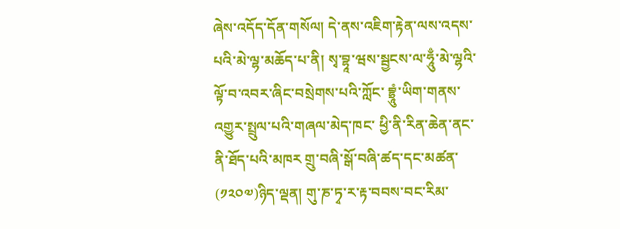ཞེས་འདོད་དོན་གསོལ། དེ་ནས་འཇིག་རྟེན་ལས་འདས་པའི་མེ་ལྷ་མཆོད་པ་ནི། སྭ་བྷཱ་ཝས་སྦྱངས་ལ་ཧཱུྃ་མེ་ལྷའི་ལྟོ་བ་འབར་ཞིང་བསྲེགས་པའི་ཀློང་ བྷྲཱུཾ་ཡིག་གནས་འགྱུར་སྤྲུལ་པའི་གཞལ་མེད་ཁང་ ཕྱི་ནི་རིན་ཆེན་ནང་ནི་ཐོད་པའི་མཁར གྲུ་བཞི་སྒོ་བཞི་ཚད་དང་མཚན་
(༡༢༠༧)ཉིད་ལྡན། གུ་ཎ་ཏྭ་ར་རྟ་བབས་བང་རིམ་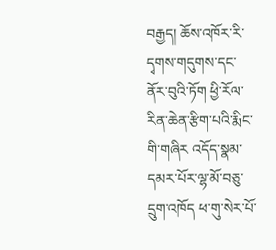བརྒྱད། ཆོས་འཁོར་རི་དྭགས་གདུགས་དང་ནོར་བུའི་ཏོག ཕྱི་རོལ་རིན་ཆེན་རྩིག་པའི་རྨིང་གི་གཞིར འདོད་སྣམ་དམར་པོར་ལྷ་མོ་བཅུ་དྲུག་འཁོད ཕ་གུ་སེར་པོ་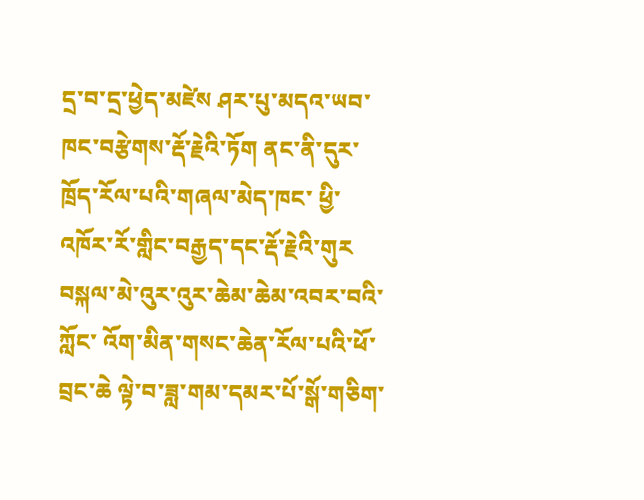དྲ་བ་དྲ་ཕྱེད་མཛེས ཤར་པུ་མདའ་ཡབ་ཁང་བརྩེགས་རྡོ་རྗེའི་ཏོག ནང་ནི་དུར་ཁྲོད་རོལ་པའི་གཞལ་མེད་ཁང་ ཕྱི་འཁོར་རོ་གླིང་བརྒྱད་དང་རྡོ་རྗེའི་གུར བསྐལ་མེ་འུར་འུར་ཆེམ་ཆེམ་འབར་བའི་ཀློང་ འོག་མིན་གསང་ཆེན་རོལ་པའི་ཕོ་བྲང་ཆེ ལྟེ་བ་ཟླ་གམ་དམར་པོ་སྒོ་གཅིག་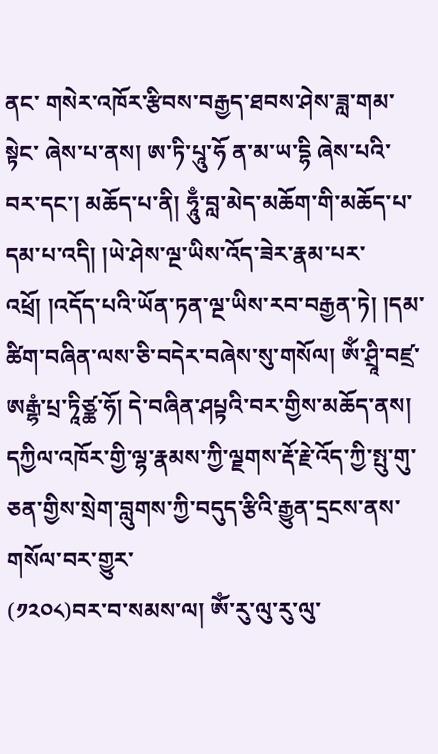ནང་ གསེར་འཁོར་རྩིབས་བརྒྱད་ཐབས་ཤེས་ཟླ་གམ་སྟེང་ ཞེས་པ་ནས། ཨ་ཏི་པཱུ་ཧོ ན་མ་ཡ་དྷི ཞེས་པའི་བར་དང་། མཆོད་པ་ནི། ཧཱུྃ་བླ་མེད་མཆོག་གི་མཆོད་པ་དམ་པ་འདི། །ཡེ་ཤེས་ལྔ་ཡིས་འོད་ཟེར་རྣམ་པར་འཕྲོ། །འདོད་པའི་ཡོན་ཏན་ལྔ་ཡིས་རབ་བརྒྱན་ཏེ། །དམ་ཚིག་བཞིན་ལས་ཅི་བདེར་བཞེས་སུ་གསོལ། ཨོཾ་ཤྲཱི་བཛྲ་ཨརྒྷཾ་པྲ་ཏཱིཙྪ་ཧོ། དེ་བཞིན་ཤཔྟའི་བར་གྱིས་མཆོད་ནས། དཀྱིལ་འཁོར་གྱི་ལྷ་རྣམས་ཀྱི་ལྗགས་རྡོ་རྗེ་འོད་ཀྱི་སྤུ་གུ་ཅན་གྱིས་སྲེག་བླུགས་ཀྱི་བདུད་རྩིའི་རྒྱུན་དྲངས་ནས་གསོལ་བར་གྱུར་
(༡༢༠༨)བར་བ་སམས་ལ། ཨོཾ་རུ་ལུ་རུ་ལུ་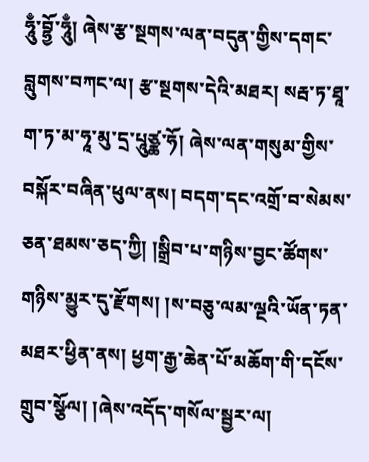ཧཱུྃ་བྷྱོ་ཧཱུྃ། ཞེས་རྩ་སྔགས་ལན་བདུན་གྱིས་དགང་བླུགས་བཀང་ལ། རྩ་སྔགས་དེའི་མཐར། སརྦ་ཏ་ཐཱ་ག་ཏ་མ་ཧཱ་མུ་དྲ་པཱུཙྪ་ཧོ། ཞེས་ལན་གསུམ་གྱིས་བསྐོར་བཞིན་ཕུལ་ནས། བདག་དང་འགྲོ་བ་སེམས་ཅན་ཐམས་ཅད་ཀྱི། །སྒྲིབ་པ་གཉིས་བྱང་ཚོགས་གཉིས་མྱུར་དུ་རྫོགས། །ས་བཅུ་ལམ་ལྔའི་ཡོན་ཏན་མཐར་ཕྱིན་ནས། ཕྱག་རྒྱ་ཆེན་པོ་མཆོག་གི་དངོས་གྲུབ་སྩོལ། །ཞེས་འདོད་གསོལ་སྦྱར་ལ།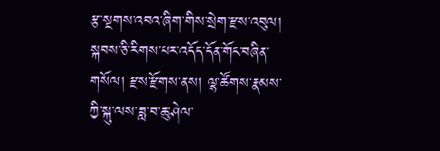རྩ་སྔགས་འབའ་ཞིག་གིས་སྲེག་རྫས་འབུལ། སྐབས་ཅི་རིགས་པར་འདོད་དོན་གོང་བཞིན་གསོལ། རྫས་རྫོགས་ནས། ལྷ་ཚོགས་རྣམས་ཀྱི་སྐུ་ལས་ཟླ་བ་ཆུ་ཤེལ་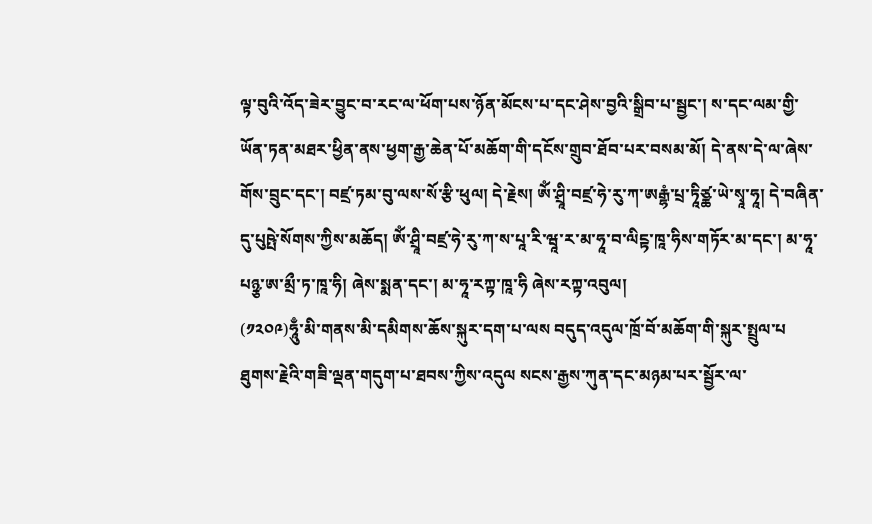ལྟ་བུའི་འོད་ཟེར་བྱུང་བ་རང་ལ་ཕོག་པས་ཉོན་མོངས་པ་དང་ཤེས་བྱའི་སྒྲིབ་པ་སྦྱང་། ས་དང་ལམ་གྱི་ཡོན་ཏན་མཐར་ཕྱིན་ནས་ཕྱག་རྒྱ་ཆེན་པོ་མཆོག་གི་དངོས་གྲུབ་ཐོབ་པར་བསམ་མོ། དེ་ནས་དེ་ལ་ཞེས་གོས་བྲུང་དང་། བཛྲ་ཏམ་བུ་ལས་སོ་རྩི་ཕུལ། དེ་རྗེས། ཨོཾ་ཤྲཱི་བཛྲ་ཧེ་རུ་ཀ་ཨརྒྷཾ་པྲ་ཏཱིཙྪ་ཡེ་སྭཱ་ཧཱ། དེ་བཞིན་དུ་པུཥྤེ་སོགས་ཀྱིས་མཆོད། ཨོཾ་ཤྲཱི་བཛྲ་ཧེ་རུ་ཀ་ས་པཱ་རི་ཝཱ་ར་མ་ཧཱ་བ་ལིངྟ་ཁཱ་ཧིས་གཏོར་མ་དང་། མ་ཧཱ་པཉྩ་ཨ་མྲྀ་ཏ་ཁཱ་ཧི། ཞེས་སྨན་དང་། མ་ཧཱ་རཀྟ་ཁཱ་ཧི ཞེས་རཀྟ་འབུལ།
(༡༢༠༩)ཧཱུྃ་མི་གནས་མི་དམིགས་ཆོས་སྐུར་དག་པ་ལས བདུད་འདུལ་ཁྲོ་བོ་མཆོག་གི་སྐུར་སྤྲུལ་པ ཐུགས་རྗེའི་གཟི་ལྡན་གདུག་པ་ཐབས་ཀྱིས་འདུལ སངས་རྒྱས་ཀུན་དང་མཉམ་པར་སྦྱོར་ལ་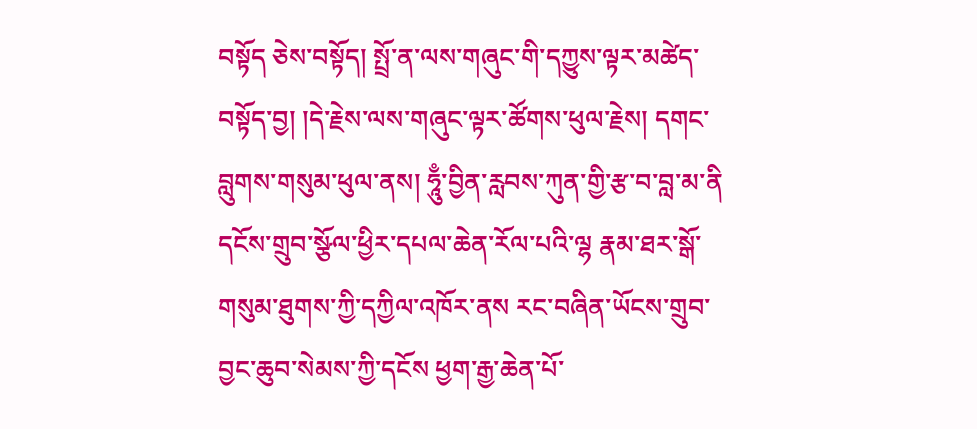བསྟོད ཅེས་བསྟོད། སྤྲོ་ན་ལས་གཞུང་གི་དཀྱུས་ལྟར་མཚེད་བསྟོད་བྱ། །དེ་རྗེས་ལས་གཞུང་ལྟར་ཚོགས་ཕུལ་རྗེས། དགང་བླུགས་གསུམ་ཕུལ་ནས། ཧཱུྃ་བྱིན་རླབས་ཀུན་གྱི་རྩ་བ་བླ་མ་ནི དངོས་གྲུབ་སྩོལ་ཕྱིར་དཔལ་ཆེན་རོལ་པའི་ལྷ རྣམ་ཐར་སྒོ་གསུམ་ཐུགས་ཀྱི་དཀྱིལ་འཁོར་ནས རང་བཞིན་ཡོངས་གྲུབ་བྱང་ཆུབ་སེམས་ཀྱི་དངོས ཕྱག་རྒྱ་ཆེན་པོ་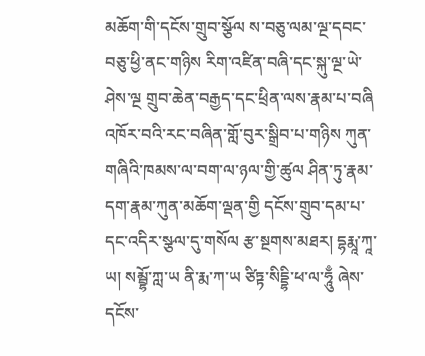མཆོག་གི་དངོས་གྲུབ་སྩོལ ས་བཅུ་ལམ་ལྔ་དབང་བཅུ་ཕྱི་ནང་གཉིས རིག་འཛིན་བཞི་དང་སྐུ་ལྔ་ཡེ་ཤེས་ལྔ གྲུབ་ཆེན་བརྒྱད་དང་ཕྲིན་ལས་རྣམ་པ་བཞི འཁོར་བའི་རང་བཞིན་གློ་བུར་སྒྲིབ་པ་གཉིས ཀུན་གཞིའི་ཁམས་ལ་བག་ལ་ཉལ་གྱི་ཚུལ ཤིན་ཏུ་རྣམ་དག་རྣམ་ཀུན་མཆོག་ལྡན་གྱི དངོས་གྲུབ་དམ་པ་དང་འདིར་སྩལ་དུ་གསོལ རྩ་སྔགས་མཐར། དྷརྨཱ་ཀཱ་ཡ། སམྦྷོ་ཀླ་ཡ ནི་རྨ་ཀ་ཡ ཙིཏྟ་སིདྡྷི་ཕ་ལ་ཧཱུྃ ཞེས་དངོས་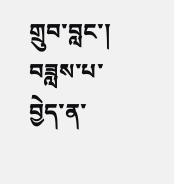གྲུབ་བླང་། བཟླས་པ་བྱེད་ན་